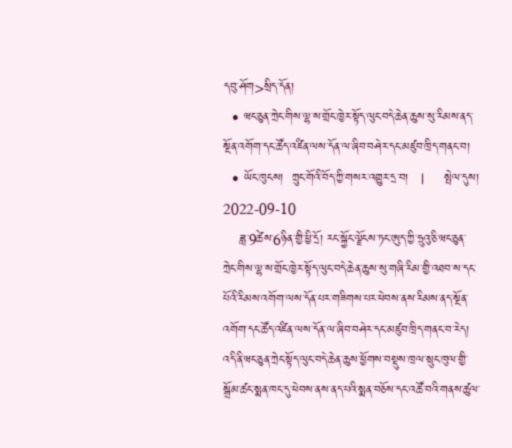དབུ་ཤོག>སྲིད་དོན།
  • ཝང་ཅུན་ཀྲེང་གིས་ལྷ་ས་གྲོང་ཁྱེར་སྟོད་ལུང་བདེ་ཆེན་ཆུས་སུ་རིམས་ནད་སྔོན་འགོག་དང་ཚོད་འཛིན་ལས་དོན་ལ་ཞིབ་བཤེར་དང་མཛུབ་ཁྲིད་གནང་བ།
  • ཡོང་ཁུངས།  ཀྲུང་གོའི་བོད་ཀྱི་གསར་འགྱུར་དྲ་བ།   |     སྤེལ་དུས།  2022-09-10
    ཟླ་9ཚེས་6ཉིན་གྱི་ཕྱི་དྲོ། རང་སྐྱོང་ལྗོངས་ཏང་ཨུད་ཀྱི་ཧྲུའུ་ཅི་ཝང་ཅུན་ཀྲེང་གིས་ལྷ་ས་གྲོང་ཁྱེར་སྟོད་ལུང་བདེ་ཆེན་ཆུས་སུ་གཞི་རིམ་གྱི་འཐབ་ས་དང་པོའི་རིམས་འགོག་ལས་དོན་པར་གཟིགས་པར་ཕེབས་ནས་རིམས་ནད་སྔོན་འགོག་དང་ཚོད་འཛིན་ལས་དོན་ལ་ཞིབ་བཤེར་དང་མཛུབ་ཁྲིད་གནང་བ་རེད། འདི་ནི་ཝང་ཅུན་ཀྲེང་སྟོད་ལུང་བདེ་ཆེན་ཆུས་ཕྱོགས་བསྡུས་ཁྲལ་སྲུང་ཁུལ་གྱི་སྒྲོམ་ཚང་སྨན་ཁང་དུ་ཕེབས་ནས་ནད་པའི་སྨན་བཅོས་དང་འཚོ་བའི་གནས་ཚུལ་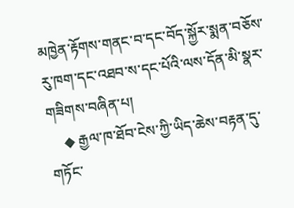མཁྱེན་རྟོགས་གནང་བ་དང་བོད་སྐྱོར་སྨན་བཅོས་རུ་ཁག་དང་འཐབ་ས་དང་པོའི་ལས་དོན་མི་སྣར་གཟིགས་བཞིན་པ།
    ◆ རྒྱལ་ཁ་ཐོབ་ངེས་ཀྱི་ཡིད་ཆེས་བརྟན་དུ་གཏོང་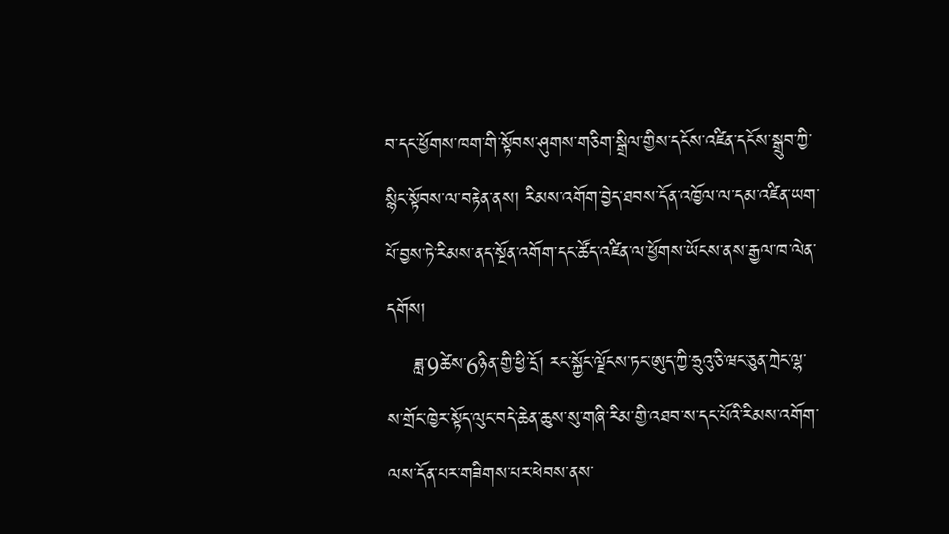བ་དང་ཕྱོགས་ཁག་གི་སྟོབས་ཤུགས་གཅིག་སྒྲིལ་གྱིས་དངོས་འཛིན་དངོས་སྒྲུབ་ཀྱི་སྙིང་སྟོབས་ལ་བརྟེན་ནས། རིམས་འགོག་བྱེད་ཐབས་དོན་འཁྱོལ་ལ་དམ་འཛིན་ཡག་པོ་བྱས་ཏེ་རིམས་ནད་སྔོན་འགོག་དང་ཚོད་འཛིན་ལ་ཕྱོགས་ཡོངས་ནས་རྒྱལ་ཁ་ལེན་དགོས།
    ཟླ་9ཚེས་6ཉིན་གྱི་ཕྱི་དྲོ། རང་སྐྱོང་ལྗོངས་ཏང་ཨུད་ཀྱི་ཧྲུའུ་ཅི་ཝང་ཅུན་ཀྲེང་ལྷ་ས་གྲོང་ཁྱེར་སྟོད་ལུང་བདེ་ཆེན་ཆུས་སུ་གཞི་རིམ་གྱི་འཐབ་ས་དང་པོའི་རིམས་འགོག་ལས་དོན་པར་གཟིགས་པར་ཕེབས་ནས་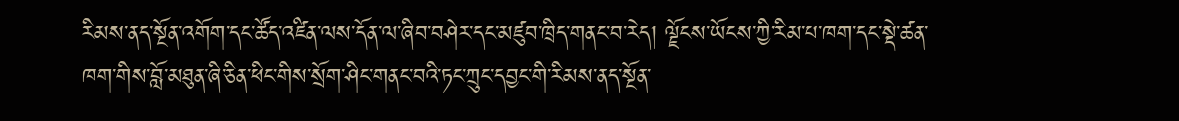རིམས་ནད་སྔོན་འགོག་དང་ཚོད་འཛིན་ལས་དོན་ལ་ཞིབ་བཤེར་དང་མཛུབ་ཁྲིད་གནང་བ་རེད། ལྗོངས་ཡོངས་ཀྱི་རིམ་པ་ཁག་དང་སྡེ་ཚན་ཁག་གིས་བློ་མཐུན་ཞི་ཅིན་ཕིང་གིས་སྲོག་ཤིང་གནང་བའི་ཏང་ཀྲུང་དབྱང་གི་རིམས་ནད་སྔོན་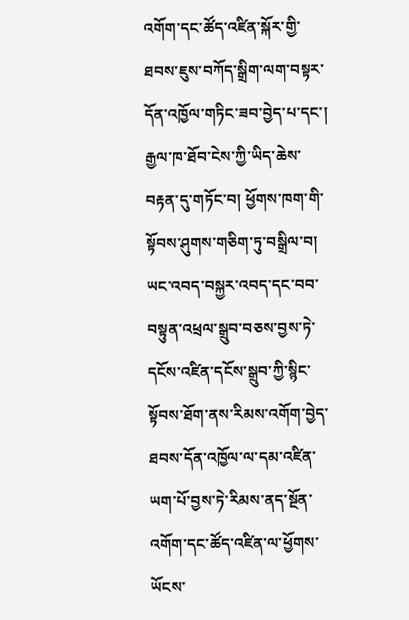འགོག་དང་ཚོད་འཛིན་སྐོར་གྱི་ཐབས་ཇུས་བཀོད་སྒྲིག་ལག་བསྟར་དོན་འཁྱོལ་གཏིང་ཟབ་བྱེད་པ་དང་། རྒྱལ་ཁ་ཐོབ་ངེས་ཀྱི་ཡིད་ཆེས་བརྟན་དུ་གཏོང་བ། ཕྱོགས་ཁག་གི་སྟོབས་ཤུགས་གཅིག་ཏུ་བསྒྲིལ་བ། ཡང་འབད་བསྐྱར་འབད་དང་བབ་བསྟུན་འཕྲལ་སྒྲུབ་བཅས་བྱས་ཏེ་དངོས་འཛིན་དངོས་སྒྲུབ་ཀྱི་སྙིང་སྟོབས་ཐོག་ནས་རིམས་འགོག་བྱེད་ཐབས་དོན་འཁྱོལ་ལ་དམ་འཛིན་ཡག་པོ་བྱས་ཏེ་རིམས་ནད་སྔོན་འགོག་དང་ཚོད་འཛིན་ལ་ཕྱོགས་ཡོངས་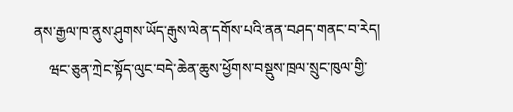ནས་རྒྱལ་ཁ་ནུས་ཤུགས་ཡོད་རྒུས་ལེན་དགོས་པའི་ནན་བཤད་གནང་བ་རེད།
    ཝང་ཅུན་ཀྲེང་སྟོད་ལུང་བདེ་ཆེན་ཆུས་ཕྱོགས་བསྡུས་ཁྲལ་སྲུང་ཁུལ་གྱི་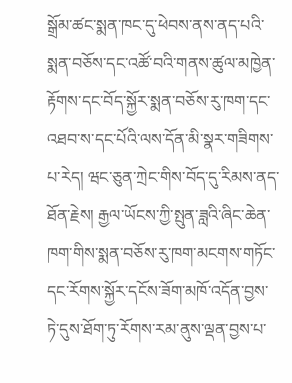སྒྲོམ་ཚང་སྨན་ཁང་དུ་ཕེབས་ནས་ནད་པའི་སྨན་བཅོས་དང་འཚོ་བའི་གནས་ཚུལ་མཁྱེན་རྟོགས་དང་བོད་སྐྱོར་སྨན་བཅོས་རུ་ཁག་དང་འཐབ་ས་དང་པོའི་ལས་དོན་མི་སྣར་གཟིགས་པ་རེད། ཝང་ཅུན་ཀྲེང་གིས་བོད་དུ་རིམས་ནད་ཐོན་རྗེས། རྒྱལ་ཡོངས་ཀྱི་སྤུན་ཟླའི་ཞིང་ཆེན་ཁག་གིས་སྨན་བཅོས་རུ་ཁག་མངགས་གཏོང་དང་རོགས་སྐྱོར་དངོས་ཟོག་མཁོ་འདོན་བྱས་ཏེ་དུས་ཐོག་ཏུ་རོགས་རམ་ནུས་ལྡན་བྱས་པ་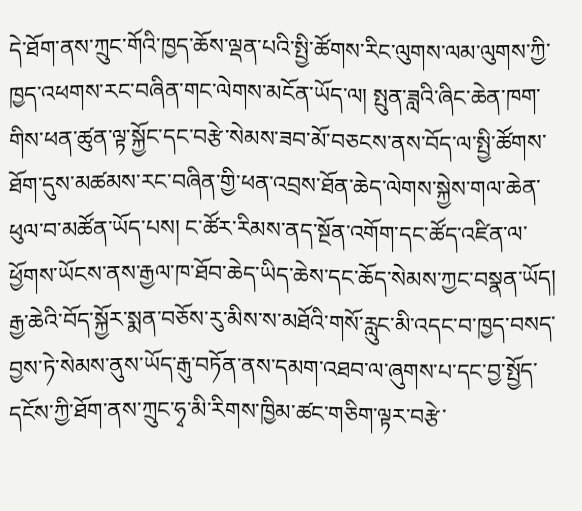དེ་ཐོག་ནས་ཀྲུང་གོའི་ཁྱད་ཆོས་ལྡན་པའི་སྤྱི་ཚོགས་རིང་ལུགས་ལམ་ལུགས་ཀྱི་ཁྱད་འཕགས་རང་བཞིན་གང་ལེགས་མངོན་ཡོད་ལ། སྤུན་ཟླའི་ཞིང་ཆེན་ཁག་གིས་ཕན་ཚུན་ལྟ་སྐྱོང་དང་བརྩེ་སེམས་ཟབ་མོ་བཅངས་ནས་བོད་ལ་སྤྱི་ཚོགས་ཐོག་དུས་མཚམས་རང་བཞིན་གྱི་ཕན་འབྲས་ཐོན་ཆེད་ལེགས་སྐྱེས་གལ་ཆེན་ཕུལ་བ་མཚོན་ཡོད་པས། ང་ཚོར་རིམས་ནད་སྔོན་འགོག་དང་ཚོད་འཛིན་ལ་ཕྱོགས་ཡོངས་ནས་རྒྱལ་ཁ་ཐོབ་ཆེད་ཡིད་ཆེས་དང་ཆོད་སེམས་ཀྱང་བསྣན་ཡོད། རྒྱ་ཆེའི་བོད་སྐྱོར་སྨན་བཅོས་རུ་མིས་ས་མཐོའི་གསོ་རླུང་མི་འདང་བ་ཁྱད་བསད་བྱས་ཏེ་སེམས་ནུས་ཡོད་རྒུ་བཏོན་ནས་དམག་འཐབ་ལ་ཞུགས་པ་དང་བྱ་སྤྱོད་དངོས་ཀྱི་ཐོག་ནས་ཀྲུང་ཧྭ་མི་རིགས་ཁྱིམ་ཚང་གཅིག་ལྟར་བརྩེ་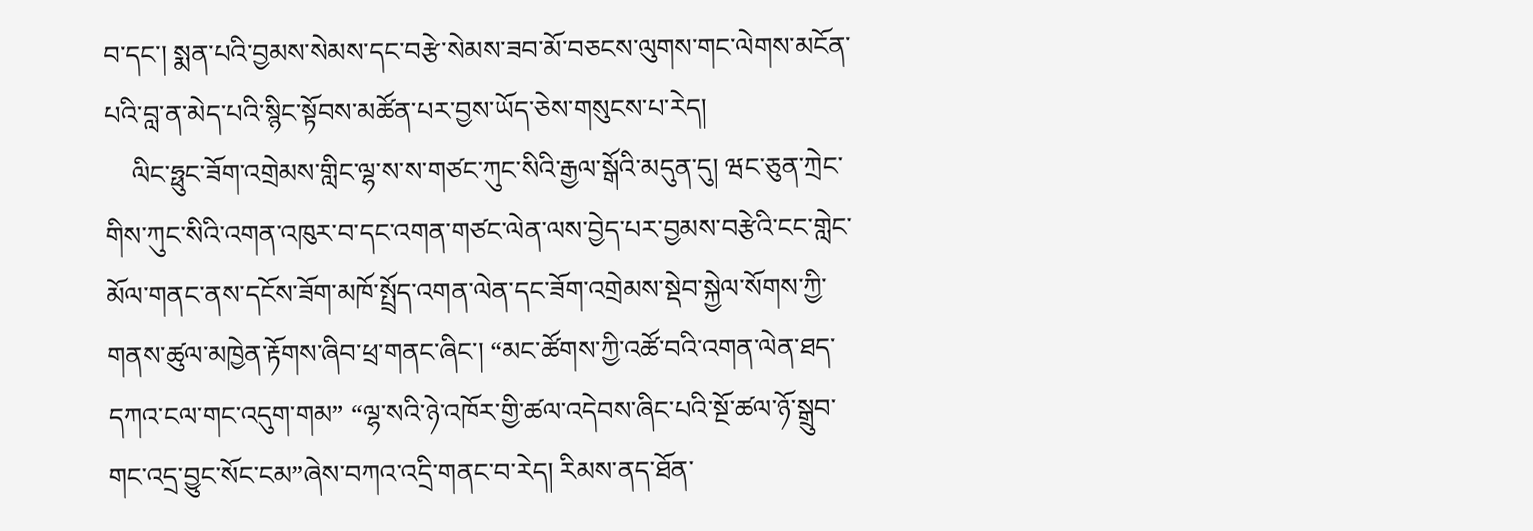བ་དང་། སྨན་པའི་བྱམས་སེམས་དང་བརྩེ་སེམས་ཟབ་མོ་བཅངས་ལུགས་གང་ལེགས་མངོན་པའི་བླ་ན་མེད་པའི་སྙིང་སྟོབས་མཚོན་པར་བྱས་ཡོད་ཅེས་གསུངས་པ་རེད།
    ལིང་ཧྥུང་ཟོག་འགྲེམས་གླིང་ལྷ་ས་ས་གཙང་ཀུང་སིའི་རྒྱལ་སྒོའི་མདུན་དུ། ཝང་ཅུན་ཀྲེང་གིས་ཀུང་སིའི་འགན་འཁུར་བ་དང་འགན་གཙང་ལེན་ལས་བྱེད་པར་བྱམས་བརྩེའི་ངང་གླེང་མོལ་གནང་ནས་དངོས་ཟོག་མཁོ་སྤྲོད་འགན་ལེན་དང་ཟོག་འགྲེམས་སྡེབ་སྐྱེལ་སོགས་ཀྱི་གནས་ཚུལ་མཁྱེན་རྟོགས་ཞིབ་ཕྲ་གནང་ཞིང་། “མང་ཚོགས་ཀྱི་འཚོ་བའི་འགན་ལེན་ཐད་དཀའ་ངལ་གང་འདུག་གམ” “ལྷ་སའི་ཉེ་འཁོར་གྱི་ཚལ་འདེབས་ཞིང་པའི་སྔོ་ཚལ་ཉོ་སྒྲུབ་གང་འདྲ་བྱུང་སོང་ངམ”ཞེས་བཀའ་འདྲི་གནང་བ་རེད། རིམས་ནད་ཐོན་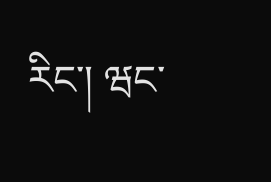རིང་། ཝང་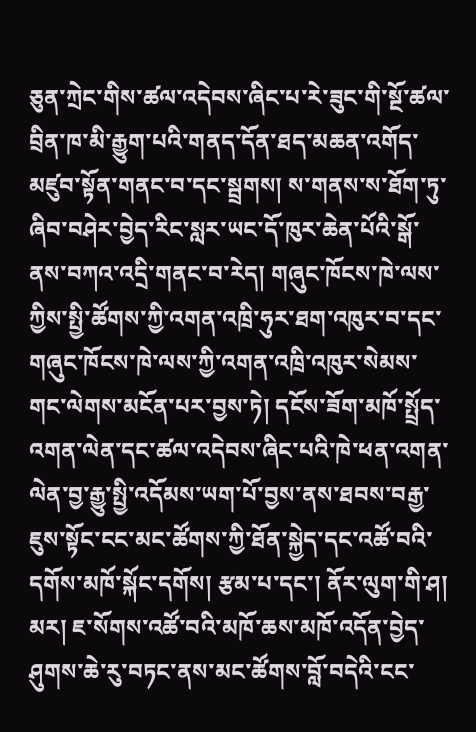ཅུན་ཀྲེང་གིས་ཚལ་འདེབས་ཞིང་པ་རེ་ཟུང་གི་སྔོ་ཚལ་བྲིན་ཁ་མི་རྒྱུག་པའི་གནད་དོན་ཐད་མཆན་འགོད་མཛུབ་སྟོན་གནང་བ་དང་སྦྲགས། ས་གནས་ས་ཐོག་ཏུ་ཞིབ་བཤེར་བྱེད་རིང་སླར་ཡང་དོ་ཁུར་ཆེན་པོའི་སྒོ་ནས་བཀའ་འདྲི་གནང་བ་རེད། གཞུང་ཁོངས་ཁེ་ལས་ཀྱིས་སྤྱི་ཚོགས་ཀྱི་འགན་འཁྲི་ཧུར་ཐག་འཁུར་བ་དང་གཞུང་ཁོངས་ཁེ་ལས་ཀྱི་འགན་འཁྲི་འཁུར་སེམས་གང་ལེགས་མངོན་པར་བྱས་ཏེ། དངོས་ཟོག་མཁོ་སྤྲོད་འགན་ལེན་དང་ཚལ་འདེབས་ཞིང་པའི་ཁེ་ཕན་འགན་ལེན་བྱ་རྒྱུ་སྤྱི་འདོམས་ཡག་པོ་བྱས་ནས་ཐབས་བརྒྱ་ཇུས་སྟོང་ངང་མང་ཚོགས་ཀྱི་ཐོན་སྐྱེད་དང་འཚོ་བའི་དགོས་མཁོ་སྐོང་དགོས། རྩམ་པ་དང་། ནོར་ལུག་གི་ཤ། མར། ཇ་སོགས་འཚོ་བའི་མཁོ་ཆས་མཁོ་འདོན་བྱེད་ཤུགས་ཆེ་རུ་བཏང་ནས་མང་ཚོགས་བློ་བདེའི་ངང་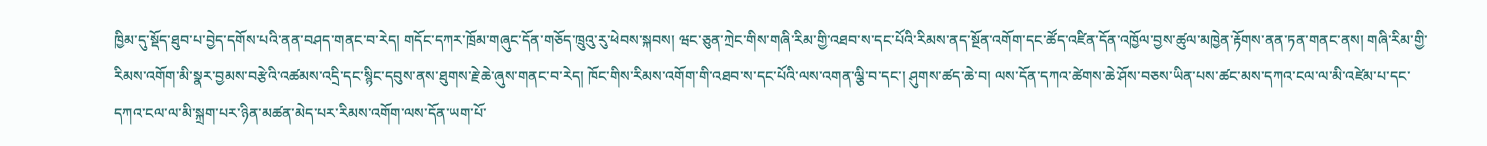ཁྱིམ་དུ་སྡོད་ཐུབ་པ་བྱེད་དགོས་པའི་ནན་བཤད་གནང་བ་རེད། གདོང་དཀར་ཁྲོམ་གཞུང་དོན་གཅོད་ཁྲུའུ་རུ་ཕེབས་སྐབས། ཝང་ཅུན་ཀྲེང་གིས་གཞི་རིམ་གྱི་འཐབ་ས་དང་པོའི་རིམས་ནད་སྔོན་འགོག་དང་ཚོད་འཛིན་དོན་འཁྱོལ་བྱས་ཚུལ་མཁྱེན་རྟོགས་ནན་ཏན་གནང་ནས། གཞི་རིམ་གྱི་རིམས་འགོག་མི་སྣར་བྱམས་བརྩེའི་འཚམས་འདྲི་དང་སྙིང་དབུས་ནས་ཐུགས་རྗེ་ཆེ་ཞུས་གནང་བ་རེད། ཁོང་གིས་རིམས་འགོག་གི་འཐབ་ས་དང་པོའི་ལས་འགན་ལྕི་བ་དང་། ཤུགས་ཚད་ཆེ་བ། ལས་དོན་དཀའ་ཚེགས་ཆེ་ཤོས་བཅས་ཡིན་པས་ཚང་མས་དཀའ་ངལ་ལ་མི་འཛེམ་པ་དང་དཀའ་ངལ་ལ་མི་སྐྲག་པར་ཉིན་མཚན་མེད་པར་རིམས་འགོག་ལས་དོན་ཡག་པོ་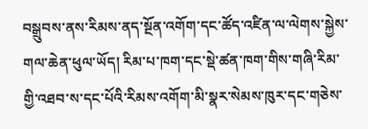བསྒྲུབས་ནས་རིམས་ནད་སྔོན་འགོག་དང་ཚོད་འཛིན་ལ་ལེགས་སྐྱེས་གལ་ཆེན་ཕུལ་ཡོད། རིམ་པ་ཁག་དང་སྡེ་ཚན་ཁག་གིས་གཞི་རིམ་གྱི་འཐབ་ས་དང་པོའི་རིམས་འགོག་མི་སྣར་སེམས་ཁུར་དང་གཅེས་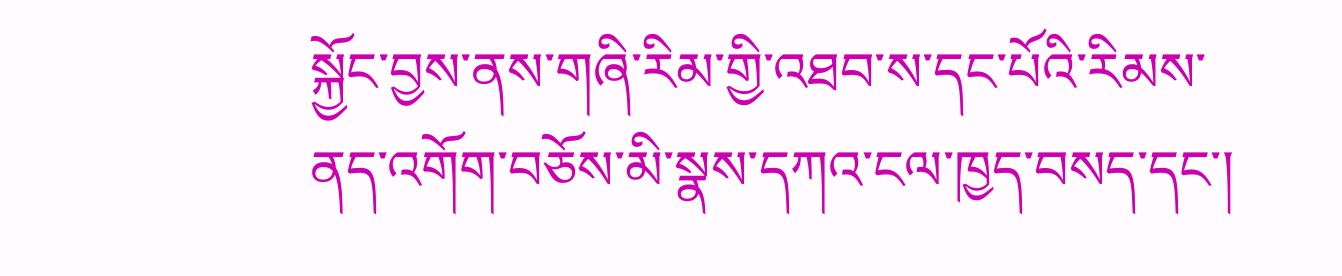སྐྱོང་བྱས་ནས་གཞི་རིམ་གྱི་འཐབ་ས་དང་པོའི་རིམས་ནད་འགོག་བཅོས་མི་སྣས་དཀའ་ངལ་ཁྱད་བསད་དང་།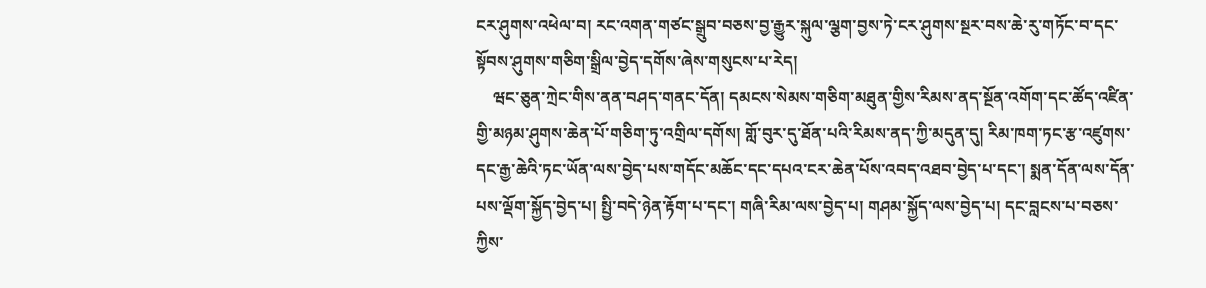ངར་ཤུགས་འཕེལ་བ། རང་འགན་གཙང་སྒྲུབ་བཅས་བྱ་རྒྱུར་སྐུལ་ལྕག་བྱས་ཏེ་ངར་ཤུགས་སྔར་བས་ཆེ་རུ་གཏོང་བ་དང་སྟོབས་ཤུགས་གཅིག་སྒྲིལ་བྱེད་དགོས་ཞེས་གསུངས་པ་རེད།
    ཝང་ཅུན་ཀྲེང་གིས་ནན་བཤད་གནང་དོན། དམངས་སེམས་གཅིག་མཐུན་གྱིས་རིམས་ནད་སྔོན་འགོག་དང་ཚོད་འཛིན་གྱི་མཉམ་ཤུགས་ཆེན་པོ་གཅིག་ཏུ་འགྲིལ་དགོས། གློ་བུར་དུ་ཐོན་པའི་རིམས་ནད་ཀྱི་མདུན་དུ། རིམ་ཁག་ཏང་རྩ་འཛུགས་དང་རྒྱ་ཆེའི་ཏང་ཡོན་ལས་བྱེད་པས་གདོང་མཆོང་དང་དཔའ་ངར་ཆེན་པོས་འབད་འཐབ་བྱེད་པ་དང་། སྨན་དོན་ལས་དོན་པས་ལྡོག་སྐྱོད་བྱེད་པ། སྤྱི་བདེ་ཉེན་རྟོག་པ་དང་། གཞི་རིམ་ལས་བྱེད་པ། གཤམ་སྐྱོད་ལས་བྱེད་པ། དང་བླངས་པ་བཅས་ཀྱིས་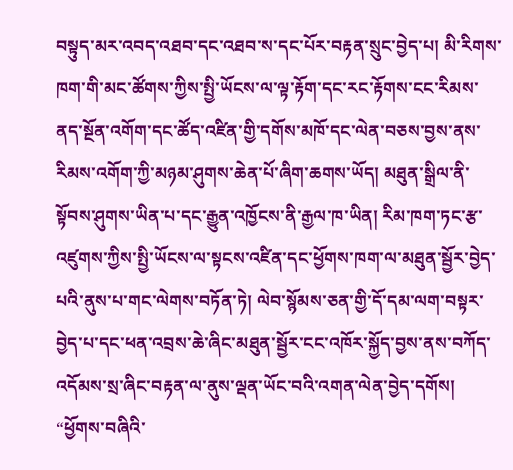བསྟུད་མར་འབད་འཐབ་དང་འཐབ་ས་དང་པོར་བརྟན་སྲུང་བྱེད་པ། མི་རིགས་ཁག་གི་མང་ཚོགས་ཀྱིས་སྤྱི་ཡོངས་ལ་ལྟ་རྟོག་དང་རང་རྟོགས་ངང་རིམས་ནད་སྔོན་འགོག་དང་ཚོད་འཛིན་གྱི་དགོས་མཁོ་དང་ལེན་བཅས་བྱས་ནས་རིམས་འགོག་ཀྱི་མཉམ་ཤུགས་ཆེན་པོ་ཞིག་ཆགས་ཡོད། མཐུན་སྒྲིལ་ནི་སྟོབས་ཤུགས་ཡིན་པ་དང་རྒྱུན་འཁྱོངས་ནི་རྒྱལ་ཁ་ཡིན། རིམ་ཁག་ཏང་རྩ་འཛུགས་ཀྱིས་སྤྱི་ཡོངས་ལ་སྟངས་འཛིན་དང་ཕྱོགས་ཁག་ལ་མཐུན་སྦྱོར་བྱེད་པའི་ནུས་པ་གང་ལེགས་བཏོན་ཏེ། ལེབ་སྙོམས་ཅན་གྱི་དོ་དམ་ལག་བསྟར་བྱེད་པ་དང་ཕན་འབྲས་ཆེ་ཞིང་མཐུན་སྦྱོར་ངང་འཁོར་སྐྱོད་བྱས་ནས་བཀོད་འདོམས་སྲ་ཞིང་བརྟན་ལ་ནུས་ལྡན་ཡོང་བའི་འགན་ལེན་བྱེད་དགོས། “ཕྱོགས་བཞིའི་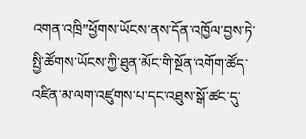འགན་འཁྲི”ཕྱོགས་ཡོངས་ནས་དོན་འཁྱོལ་བྱས་ཏེ་སྤྱི་ཚོགས་ཡོངས་ཀྱི་ཐུན་མོང་གི་སྔོན་འགོག་ཚོད་འཛིན་མ་ལག་འཛུགས་པ་དང་འཐུས་སྒོ་ཚང་དུ་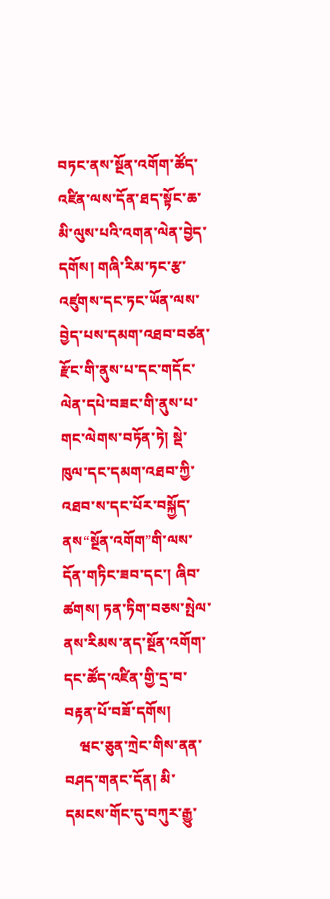བཏང་ནས་སྔོན་འགོག་ཚོད་འཛིན་ལས་དོན་ཐད་སྟོང་ཆ་མི་ལུས་པའི་འགན་ལེན་བྱེད་དགོས། གཞི་རིམ་ཏང་རྩ་འཛུགས་དང་ཏང་ཡོན་ལས་བྱེད་པས་དམག་འཐབ་བཙན་རྫོང་གི་ནུས་པ་དང་གདོང་ལེན་དཔེ་བཟང་གི་ནུས་པ་གང་ལེགས་བཏོན་ཏེ། སྡེ་ཁུལ་དང་དམག་འཐབ་ཀྱི་འཐབ་ས་དང་པོར་བསྐྱོད་ནས“སྔོན་འགོག”གི་ལས་དོན་གཏིང་ཟབ་དང་། ཞིབ་ཚགས། ཏན་ཏིག་བཅས་སྤེལ་ནས་རིམས་ནད་སྔོན་འགོག་དང་ཚོད་འཛིན་གྱི་དྲ་བ་བརྟན་པོ་བཟོ་དགོས།
    ཝང་ཅུན་ཀྲེང་གིས་ནན་བཤད་གནང་དོན། མི་དམངས་གོང་དུ་བཀུར་རྒྱུ་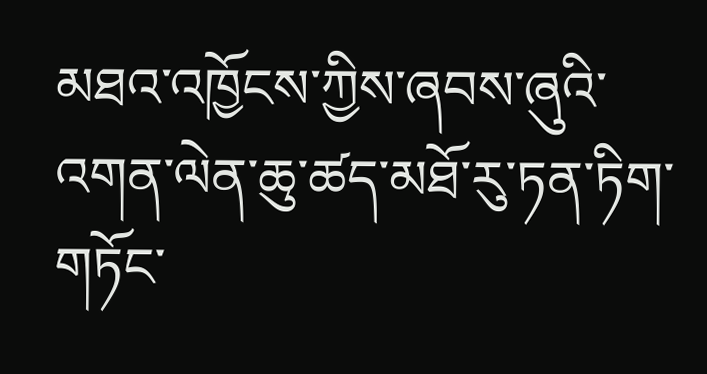མཐའ་འཁྱོངས་ཀྱིས་ཞབས་ཞུའི་འགན་ལེན་ཆུ་ཚད་མཐོ་རུ་ཏན་ཏིག་གཏོང་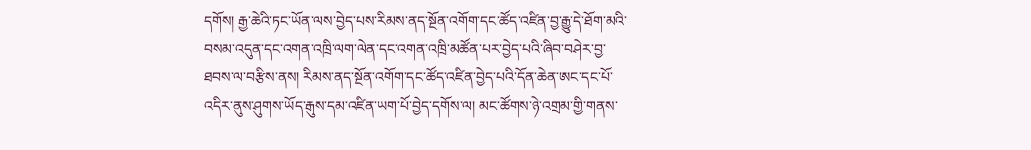དགོས། རྒྱ་ཆེའི་ཏང་ཡོན་ལས་བྱེད་པས་རིམས་ནད་སྔོན་འགོག་དང་ཚོད་འཛིན་བྱ་རྒྱུ་དེ་ཐོག་མའི་བསམ་འདུན་དང་འགན་འཁྲི་ལག་ལེན་དང་འགན་འཁྲི་མཚོན་པར་བྱེད་པའི་ཞིབ་བཤེར་བྱ་ཐབས་ལ་བརྩིས་ནས། རིམས་ནད་སྔོན་འགོག་དང་ཚོད་འཛིན་བྱེད་པའི་དོན་ཆེན་ཨང་དང་པོ་འདིར་ནུས་ཤུགས་ཡོད་རྒུས་དམ་འཛིན་ཡག་པོ་བྱེད་དགོས་ལ། མང་ཚོགས་ཉེ་འགྲམ་གྱི་གནས་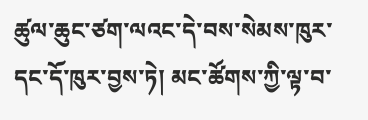ཚུལ་ཆུང་ཙག་ལའང་དེ་བས་སེམས་ཁུར་དང་དོ་ཁུར་བྱས་ཏེ། མང་ཚོགས་ཀྱི་ལྟ་བ་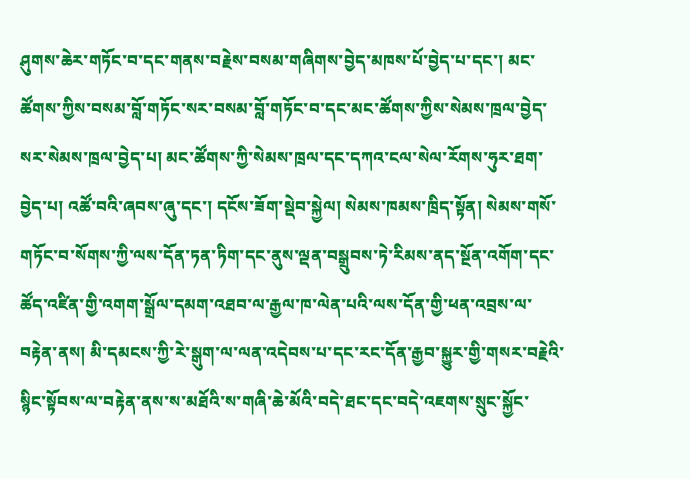ཤུགས་ཆེར་གཏོང་བ་དང་གནས་བརྗེས་བསམ་གཞིགས་བྱེད་མཁས་པོ་བྱེད་པ་དང་། མང་ཚོགས་ཀྱིས་བསམ་བློ་གཏོང་སར་བསམ་བློ་གཏོང་བ་དང་མང་ཚོགས་ཀྱིས་སེམས་ཁྲལ་བྱེད་སར་སེམས་ཁྲལ་བྱེད་པ། མང་ཚོགས་ཀྱི་སེམས་ཁྲལ་དང་དཀའ་ངལ་སེལ་རོགས་ཧུར་ཐག་བྱེད་པ། འཚོ་བའི་ཞབས་ཞུ་དང་། དངོས་ཟོག་སྡེབ་སྐྱེལ། སེམས་ཁམས་ཁྲིད་སྟོན། སེམས་གསོ་གཏོང་བ་སོགས་ཀྱི་ལས་དོན་ཏན་ཏིག་དང་ནུས་ལྡན་བསྒྲུབས་ཏེ་རིམས་ནད་སྔོན་འགོག་དང་ཚོད་འཛིན་གྱི་འགག་སྒྲོལ་དམག་འཐབ་ལ་རྒྱལ་ཁ་ལེན་པའི་ལས་དོན་གྱི་ཕན་འབྲས་ལ་བརྟེན་ནས། མི་དམངས་ཀྱི་རེ་སྒུག་ལ་ལན་འདེབས་པ་དང་རང་དོན་རྒྱབ་སྐྱུར་གྱི་གསར་བརྗེའི་སྙིང་སྟོབས་ལ་བརྟེན་ནས་ས་མཐོའི་ས་གཞི་ཆེ་མོའི་བདེ་ཐང་དང་བདེ་འཇགས་སྲུང་སྐྱོང་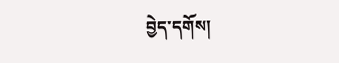བྱེད་དགོས།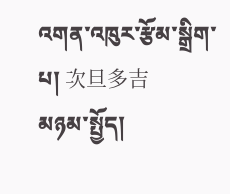འགན་འཁུར་རྩོམ་སྒྲིག་པ། 次旦多吉
མཉམ་སྤྱོད།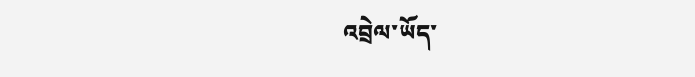འབྲེལ་ཡོད་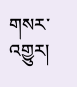གསར་འགྱུར།